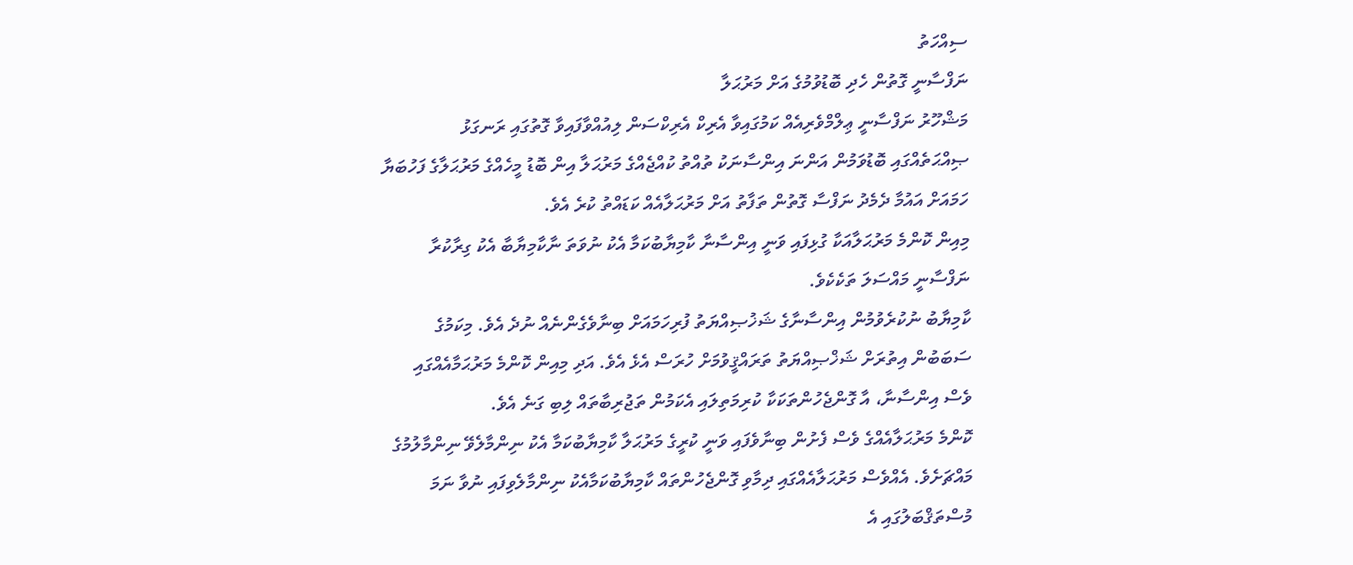ސިއްހަތު
ނަފްސާނީ ގޮތުން ހެދި ބޮޑުވުމުގެ އަށް މަރުޙަލާ
މަޝްހޫރު ނަފްސާނީ ޢިލްމްވެރިއެއް ކަމުގައިވާ އެރިކް އެރިކްސަން ލިއުއްވާފައިވާ ގޮތުގައި ރަނގަޅު ޞިއްޙަތެއްގައި ބޮޑުވަމުން އަންނަ އިންސާނަކު ތުއްތު ކުއްޖެއްގެ މަރުޙަލާ އިން ބޮޑު މީހެއްގެ މަރުޙަލާގެ ފަހުބަޔާ ހަމައަށް އައުމާ ދެމެދު ނަފްސާ ގޮތުން ތަފާތު އަށް މަރުޙަލާއެއް ކަޑައްތު ކުރެ އެވެ.
މިއިން ކޮންމެ މަރުޙަލާއަކާ ގުޅިފައި ވަނީ އިންސާނާ ކާމިޔާބުކަމާ އެކު ނުވަތަ ނާކާމިޔާބާ އެކު ގިރާކުރާ ނަފްސާނީ މައްސަލަ ތަކެކެވެ.
ކާމިޔާބު ނުކުރެވުމުން އިންސާނާގެ ޝަޚުޞިއްޔަތު ފުރިހަމައަށް ބިނާވެގެންނެއް ނުދެ އެވެ. މިކަމުގެ ސަބަބުން އިތުރަށް ޝަޚްޞިއްޔަތު ތަރައްޤީވުމަށް ހުރަސް އެޅެ އެވެ. އަދި މިއިން ކޮންމެ މަރުޙަމާއެއްގައި ވެސް އިންސާނާ، އާ ގޮންޖެހުންތަކަކާ ކުރިމަތިލައި އެކަމުން ތަޖުރިބާތައް ލިބި ގަނެ އެވެ.
ކޮންމެ މަރުޙަލާއެއްގެ ވެސް ފެށުން ބިނާވެފައި ވަނީ ކުރީގެ މަރުޙަލާ ކާމިޔާބުކަމާ އެކު ނިންމާލެވޭ ނިންމާލުމުގެ މައްޗަށެވެ. އެއްވެސް މަރުޙަލާއެއްގައި ދިމާވި ގޮންޖެހުންތައް ކާމިޔާބުކަމާއެކު ނިންމާލެވިފައި ނުވާ ނަމަ މުސްތަޤްބަލުގައި އެ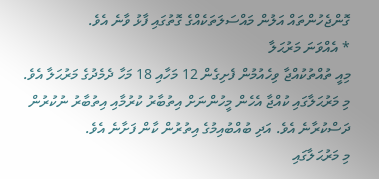ގޮންޖެހުންތައް އަލުން މައްސަލަތަކެއްގެ ގޮތުގައި ފާޅު ވާނެ އެވެ.
* އެއްވަނަ މަރުޙަލާ
މިއީ ތުއްތުކުއްޖާ ވިހެއުމުން ފެށިގެން 12 މަހާއި 18 މަހާ ދެމެދުގެ މަރުޙަލާ އެވެ. މި މަރުޙަލާގައި ކުއްޖާ އެހެން މީހުންނަށް އިތުބާރު ކުރުމާއި އިތުބާރު ނުކުރުން ދަސްކުރާނެ އެވެ. އަދި ބުއްބުއިމުގެ އިތުރުން ކާން ފަށާނެ އެވެ.
މި މަރުޙަލާގައި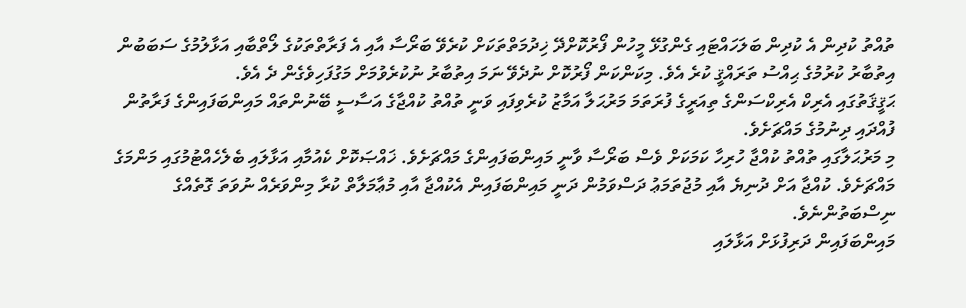ތުއްތު ކުދިން އެ ކުދިން ބަލަހައްޓައި ގެންގުޅޭ މީހުން ފޯރުކޮށްދޭ ޚިދުމަތްތަކަށް ކުރެވޭ ބަރޯސާ އާއި އެ ފަރާތްތަކުގެ ލޯތްބާއި އަޅާލުމުގެ ސަބަބުން އިތުބާރު ކުރުމުގެ ޙިއްސު ތަރައްޤީ ކުރެ އެވެ. މިކަންކަން ފޯރުކޮށް ނުދެވޭ ނަމަ އިތުބާރު ނުކުރެވުމަށް މަގުފަހިވެގެން ދެ އެވެ.
ޙަޤީޤަތުގައި އެރިކް އެރިކްސަންގެ ތިއަރީގެ ފުރަތަމަ މަރުޙަލާ އަމާޒު ކުރެވިފައި ވަނީ ތުއްތު ކުއްޖާގެ އަސާސީ ބޭނުންތައް މައިންބަފައިންގެ ފަރާތުން ފުއްދައި ދިނުމުގެ މައްޗަށެވެ.
މި މަރުޙަލާގައި ތުއްތު ކުއްޖާ ހުރިހާ ކަމަކަށް ވެސް ބަރޯސާ ވާނީ މައިންބަފައިންގެ މައްޗަށެވެ. ޚައްޞަކޮށް ކެއުމާއި އަޅާލައި ބެލެހެއްޓުމުގައި މަންމަގެ މައްޗަށެވެ. ކުއްޖާ އަށް ދުނިޔެ އާއި މުޖުތަމަޢު ދަސްވަމުން ދަނީ މައިންބަފައިން އެކުއްޖާ އާއި މުޢާމަލާތް ކުރާ މިންވަރެއް ނުވަތަ ގޮތެއްގެ ނިސްބަތުންނެވެ.
މައިންބަފައިން ދަރިފުޅަށް އަޅާލައި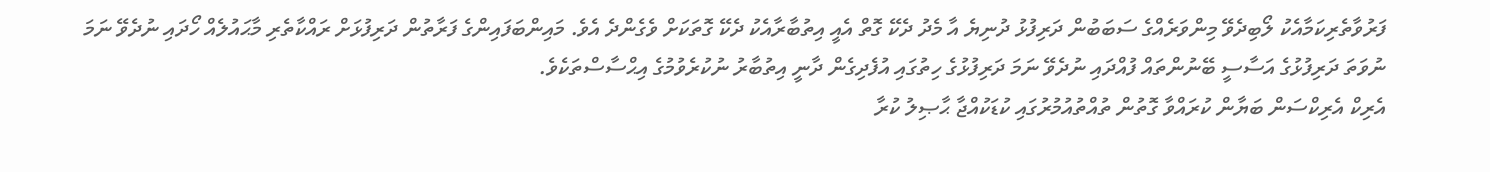ފަރުވާތެރިކަމާއެކު ލޯބިދެވޭ މިންވަރެއްގެ ސަބަބުން ދަރިފުޅު ދުނިޔެ އާ މެދު ދެކޭ ގޮތް އެއީ އިތުބާރާއެކު ދެކޭ ގޮތަކަށް ވެގެންދެ އެވެ. މައިންބަފައިންގެ ފަރާތުން ދަރިފުޅަށް ރައްކާތެރި މާޙައުލެއް ހޯދައި ނުދެވޭ ނަމަ ނުވަތަ ދަރިފުޅުގެ އަސާސީ ބޭނުންތައް ފުއްދައި ނުދެވޭ ނަމަ ދަރިފުޅުގެ ހިތުގައި އުފެދިގެން ދާނީ އިތުބާރު ނުކުރެވުމުގެ އިޙްސާސްތަކެވެ.
އެރިކް އެރިކްސަން ބަޔާން ކުރައްވާ ގޮތުން ތުއްތުއުމުރުގައި ކުޑަކުއްޖާ ޙާޞިލު ކުރާ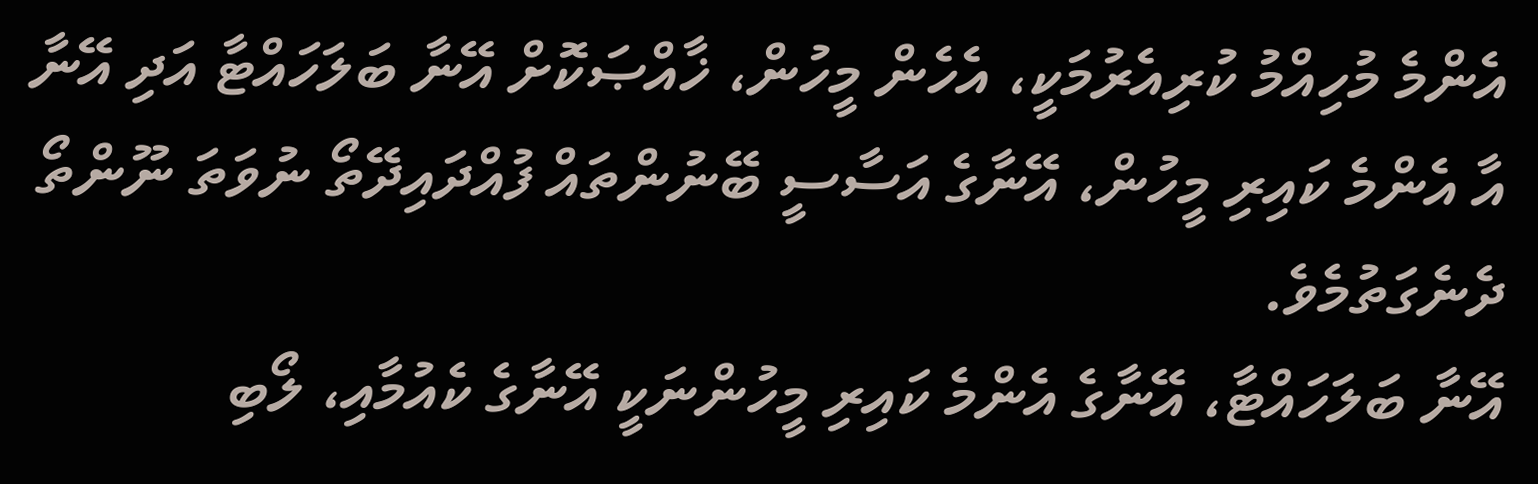އެންމެ މުހިއްމު ކުރިއެރުމަކީ، އެހެން މީހުން، ޚާއްޞަކޮށް އޭނާ ބަލަހައްޓާ އަދި އޭނާ އާ އެންމެ ކައިރި މީހުން، އޭނާގެ އަސާސީ ބޭނުންތައް ފުއްދައިދޭތޯ ނުވަތަ ނޫންތޯ ދެނެގަތުމެވެ.
އޭނާ ބަލަހައްޓާ، އޭނާގެ އެންމެ ކައިރި މީހުންނަކީ އޭނާގެ ކެއުމާއި، ލޯބި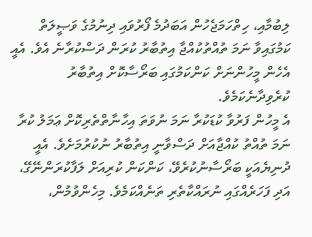ލިބުމާއި، ހިތްހަމަޖެހުން އަބަދުމެ ފޯރުވައި ދިނުމުގެ ވަޞީލަތް ކަމުގައިވާ ނަމަ ތުއްތުކުއްޖާ އިތުބާރު ކުރަން ދަސްކުރާނެ އެވެ. އެއީ އެހެން މީހުންނަށް ކަންކަމުގައި ބަރޯސާކޮށް އިތުބާރު ކުރެވިދާނެކަމެވެ.
އެ މީހުން ފަރުވާ ކުޑަކުރާ ނަމަ ނުވަތަ އިހާނާތްތެރިކޮށް ޢަމަލު ކުރާ ނަމަ ތުއްތު ކުއްޖާއަށް ދަސްވާނީ އިތުބާރު ނުކުރުމަށެވެ. އެއީ ދުނިޔެއަކީ ބަރޯސާނުކުރެވޭ، ކަންކަން ކުރިއަށް ލަފާކުރަންނޭގޭ، އަދި ފަހަރެއްގައި ނުރައްކާތެރި ތަނެއްކަމެވެ. މިހެންވުމުން،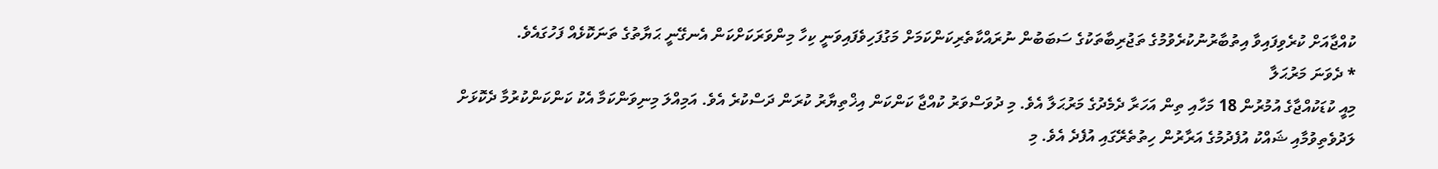ކުއްޖާއަށް ކުރެވިފައިވާ އިތުބާރުނުކުރެވުމުގެ ތަޖުރިބާތަކުގެ ސަބަބުން ނުރައްކާތެރިކަންކަމަށް މަގުފަހިވެފައިވަނީ ކިހާ މިންވަރަކަށްކަން އެނގޭނީ ޙަޔާތުގެ ތަނަކޮޅެއް ފަހުގައެވެ.
* ދެވަނަ މަރުޙަލާ
މިއީ ކުޑަކުއްޖާގެ އުމުރުން 18 މަހާއި ތިން އަހަރާ ދެމެދުގެ މަރުޙަލާ އެވެ. މި ދުވަސްވަރު ކުއްޖާ ކަންކަން އިޚްތިޔާރު ކުރަން ދަސްކުރެ އެވެ. އަމިއްލަ މިނިވަންކަމާ އެކު ކަންކަންކުރުމާ ދެކޮޅަށް ލަދުވެތިވުމާއި ޝައްކު އުފެދުމުގެ އަރާރުން ހިތުތެރޭގައި އުފެދެ އެވެ. މި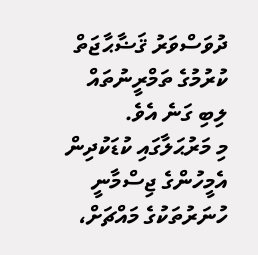ދުވަސްވަރު ޤަޟާޙާޖަތް ކުރުމުގެ ތަމްރީނުތައް ލިބި ގަނެ އެވެ.
މި މަރުޙަލާގައި ކުޑަކުދިން އެމީހުންގެ ޖިސްމާނީ ހުނަރުތަކުގެ މައްޗަށް،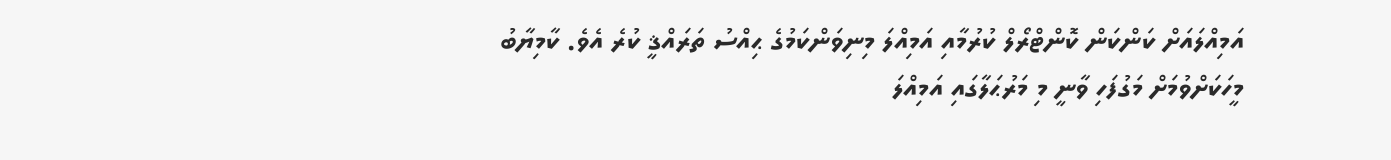އަމިއްލައަށް ކަންކަން ކޮންޓްރޯލް ކުރުމާއި އަމިއްލަ މިނިވަންކަމުގެ ޙިއްސު ތަރައްޤީ ކުރެ އެވެ. ކާމިޔާބު މީހަކަށްވުމަށް މަގުފަހި ވާނީ މި މަރުޙަލާގައި އަމިއްލަ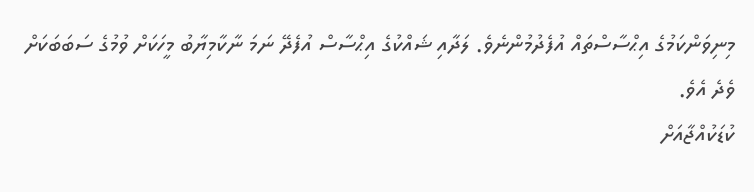މިނިވަންކަމުގެ އިޙްސާސްތައް އުފެދުމުންނެވެ. ލަދާއި ޝައްކުގެ އިޙްސާސް އުފެދޭ ނަމަ ނާކާމިޔާބު މީހަކަށް ވުމުގެ ސަބަބަކަށް ވެދެ އެވެ.
ކުޑަކުއްޖާއަށް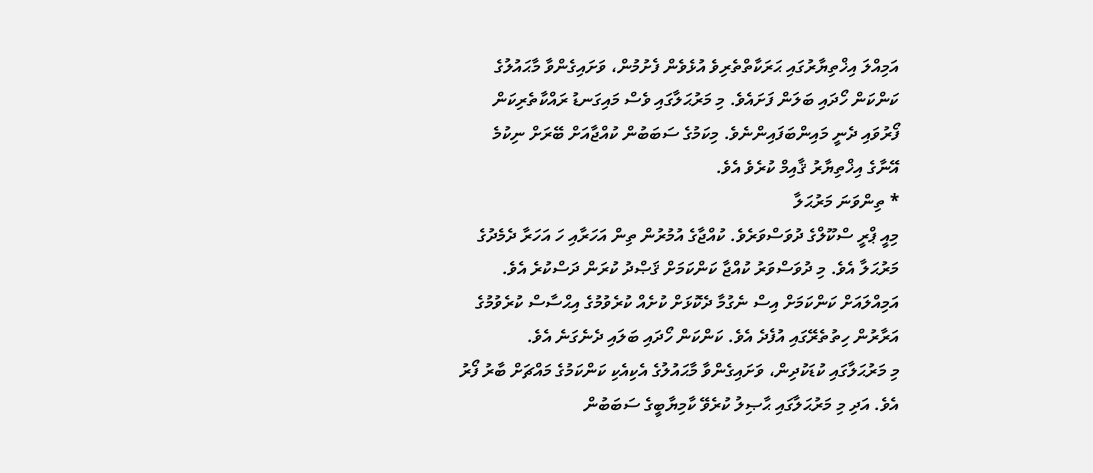އަމިއްލަ އިޚްތިޔާރުގައި ޙަރަކާތްތެރިވެ އުޅެވެން ފެށުމުން، ވަށައިގެންވާ މާޙައުލުގެ ކަންކަން ހޯދައި ބަލަން ފަށައެވެ. މި މަރުޙަލާގައި ވެސް މައިގަނޑު ރައްކާތެރިކަން ފޯރުވައި ދެނީ މައިންބަފައިންނެވެ. މިކަމުގެ ސަބަބުން ކުއްޖާއަށް ބޭރަށް ނިކުމެ އޭނާގެ އިޚްތިޔާރު ޤާއިމް ކުރެވެ އެވެ.
* ތިންވަނަ މަރުޙަލާ
މިއީ ޕްރީ ސްކޫލްގެ ދުވަސްވަރެވެ. ކުއްޖާގެ އުމުރުން ތިން އަހަރާއި ހަ އަހަރާ ދެމެދުގެ މަރުޙަލާ އެވެ. މި ދުވަސްވަރު ކުއްޖާ ކަންކަމަށް ޤަޞްދު ކުރަން ދަސްކުރެ އެވެ. އަމިއްލައަށް ކަންކަމަށް އިސް ނެގުމާ ދެކޮޅަށް ކުށެއް ކުރެވުމުގެ އިޙްސާސް ކުރެވުމުގެ އަރާރުން ހިތުތެރޭގައި އުފެދެ އެވެ. ކަންކަން ހޯދައި ބަލައި ދެނެގަނެ އެވެ.
މި މަރުޙަލާގައި ކުޑަކުދިން، ވަށައިގެންވާ މާޙައުލުގެ އެކިއެކި ކަންކަމުގެ މައްޗަށް ބާރު ފޯރު އެވެ. އަދި މި މަރުޙަލާގައި ޙާޞިލު ކުރެވޭ ކާމިޔާބީގެ ސަބަބުން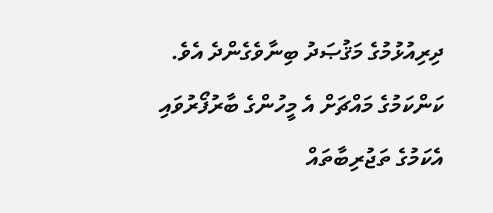ދިރިއުޅުމުގެ މަޤުޞަދު ބިނާވެގެންދެ އެވެ. ކަންކަމުގެ މައްޗަށް އެ މީހުންގެ ބާރުފޯރުވައި އެކަމުގެ ތަޖުރިބާތައް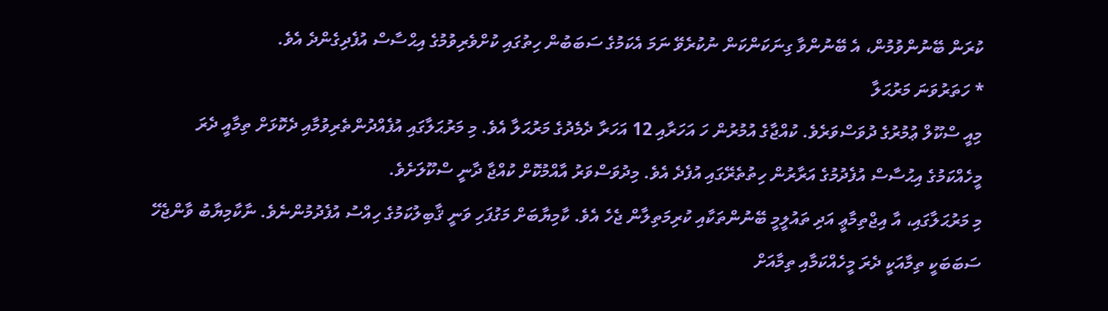ކުރަން ބޭނުންވުމުން، އެ ބޭނުންވާ ގިނަކަންކަން ނުކުރެވޭ ނަމަ އެކަމުގެ ސަބަބުން ހިތުގައި ކުށްވެރިވުމުގެ އިޙްސާސް އުފެދިގެންދެ އެވެ.
* ހަތަރުވަނަ މަރުޙަލާ
މިއީ ސްކޫލް ޢުމުރުގެ ދުވަސްވަރެވެ. ކުއްޖާގެ އުމުރުން ހަ އަހަރާއި 12 އަހަރާ ދެމެދުގެ މަރުޙަލާ އެވެ. މި މަރުޙަލާގައި އުފެއްދުންތެރިވުމާއި ދެކޮޅަށް ތިމާއީ ދެރަ މީހެއްކަމުގެ އިޙުސާސް އުފެދުމުގެ އަރާރުން ހިތުތެރޭގައި އުފެދެ އެވެ. މިދުވަސްވަރު އާއްމުކޮށް ކުއްޖާ ދާނީ ސްކޫލަށެވެ.
މި މަރުޙަލާގައި، އާ އިޖްތިމާޢީ އަދި ތައުލީމީ ބޭނުންތަކާއި ކުރިމަތިލާން ޖެހެ އެވެ. ކާމިޔާބަށް މަގުފަހި ވަނީ ޤާބިލުކަމުގެ ހިއްސު އުފެދުމުންނެވެ. ނާކާމިޔާބު ވާންޖެހޭ ސަބަބަކީ ތިމާއަކީ ދެރަ މީހެއްކަމާއި ތިމާއަށް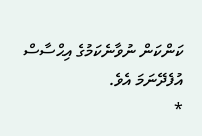ކަންކަން ނުވާނެކަމުގެ އިޙްސާސް އުފެދޭނަމަ އެވެ.
*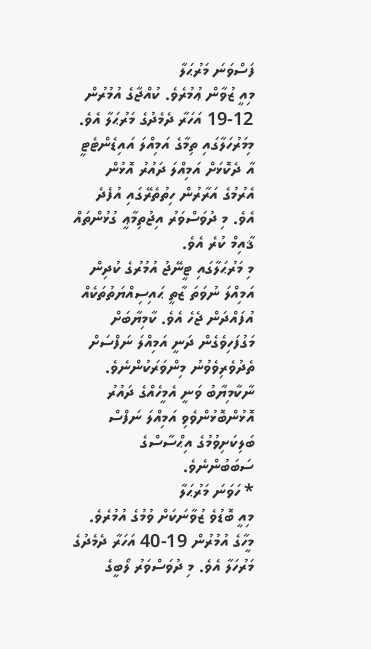ފަސްވަނަ މަރުޙަލާ
މިއީ ޒުވާން ޢުމުރެވެ. ކުއްޖާގެ އުމުރުން 12-19 އަހަރާ ދެމެދުގެ މަރުޙަލާ އެވެ. މިމަރުހަލާގައި ތިމާގެ އަމިއްލަ އައިޑެންޓެޓީ އާ ދެކޮޅަށް އަމިއްލަ ދައުރު އޮޅުން އެރުމުގެ އަރާރުން ހިތުތެރޭގައި އުފެދެ އެވެ. މި ދުވަސްވަރު އިޖުތިމާޢީ ގުޅުންތައް ޤާއިމް ކުރެ އެވެ.
މި މަރުޙަލާގައި ޓީނޭޖު އުމުރުގެ ކުދިން އަމިއްލަ ނުވަތަ ޒާތީ ޙައިސިއްޔަތުތަކެއް އުފައްދަން ޖެހެ އެވެ. ކާމިޔާބަށް މަގުފަހިވެގެން ދަނީ އަމިއްލަ ނަފްސަށް ތެދުވެރިވެވުނު މިންވަރަކުންނެވެ. ނާކާމިޔާބު ވަނީ އެމީހެއްގެ ދައުރު އޮޅުންބޮޅުންވެވި އަމިއްލަ ނަފްސް ބަލިކަށިވުމުގެ އިޙްސާސްގެ ސަބަބުންނެވެ.
* ހަވަނަ މަރުޙަލާ
މިއީ ބޮޑުވެ ޒުވާނަކަށް ވުމުގެ އުމުރެވެ. މީހާގެ އުމުރުން 19-40 އަހަރާ ދެމެދުގެ މަރުހަލާ އެވެ. މި ދުވަސްވަރު ލޯބީގެ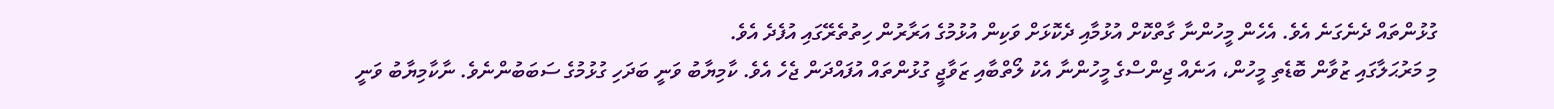ގުޅުންތައް ދެނެގަނެ އެވެ. އެހެން މީހުންނާ ގާތްކޮށް އުޅުމާއި ދެކޮޅަށް ވަކިން އުޅުމުގެ އަރާރުން ހިތުތެރޭގައި އުފެދެ އެވެ.
މި މަރުޙަލާގައި ޒުވާން ބޮޑެތި މީހުން، އަނެއް ޖިންސްގެ މީހުންނާ އެކު ލޯތްބާއި ޒަވާޖީ ގުޅުންތައް އުފައްދަން ޖެހެ އެވެ. ކާމިޔާބު ވަނީ ބަދަހި ގުޅުމުގެ ސަބަބުންނެވެ. ނާކާމިޔާބު ވަނީ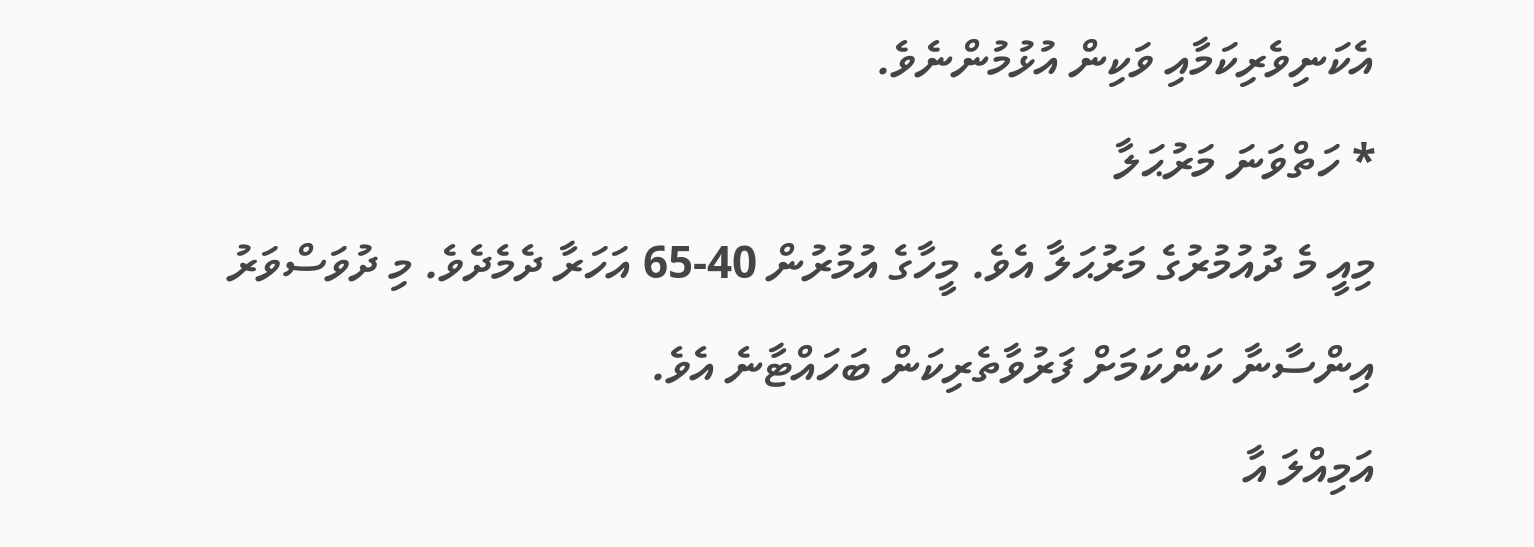އެކަނިވެރިކަމާއި ވަކިން އުޅުމުންނެވެ.
* ހަތްވަނަ މަރުޙަލާ
މިއީ މެ ދުއުމުރުގެ މަރުޙަލާ އެވެ. މީހާގެ އުމުރުން 40-65 އަހަރާ ދެމެދެވެ. މި ދުވަސްވަރު އިންސާނާ ކަންކަމަށް ފަރުވާތެރިކަން ބަހައްޓާނެ އެވެ.
އަމިއްލަ އާ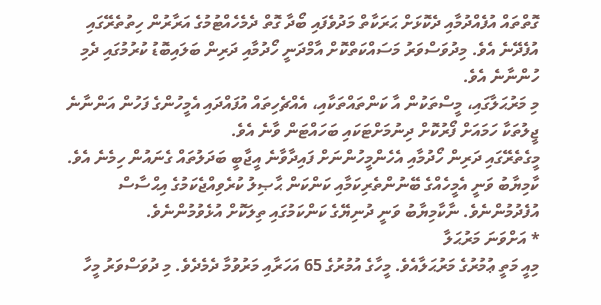ގޮތްތައް އުފެއްދުމާއި ދެކޮޅަށް ޙަރަކާތް މަދުވެފައި ބޯދާ ގޮތް ދެމެހެއްޓުމުގެ އަރާރުން ހިތުތެރޭގައި އުފެދޭނެ އެވެ. މިދުވަސްވަރު މަސައްކަތްކޮށް އާމްދަނީ ހޯދުމާއި ދަރިން ބަލައިބޮޑު ކުރުމުގައި ދެމި ހުންނާނެ އެވެ.
މި މަރުޙަލާގައި، މީސްތަކުން އާ ކަންތައްތަކާއި، އެއްޗެހިތައް އުފައްދައި އެމީހުންގެ ފަހުން އަންނާނެ ޖީލުތަކާ ހަމައަށް ފޯރުކޮށް ދިނުމަށްޓަކައި ބަހައްޓަން ވާނެ އެވެ.
މީގެތެރޭގައި ދަރިން ހޯދުމާއި އެހެންމީހުންނަށް ފައިދާވާނެ އީޖާބީ ބަދަލުތައް ގެނައުން ހިމެނެ އެވެ. ކާމިޔާބު ވަނީ އެމީހެއްގެ ބޭނުންތެރިކަމާއި ކަންކަން ޙާޞިލު ކުރެވިއްޖެކަމުގެ އިޙްސާސް އުފެދުމުންނެވެ. ނާކާމިޔާބު ވަނީ ދުނިޔޭގެ ކަންކަމުގައި ތިލަކޮށް އުޅެވުމުންނެވެ.
* އަށްވަނަ މަރުޙަލާ
މިއީ މަތީ ޢުމުރުގެ މަރުޙަލާއެވެ. މީހާގެ އުމުރުގެ 65 އަހަރާއި މަރުވުމާ ދެމެދެވެ. މި ދުވަސްވަރު މީހާ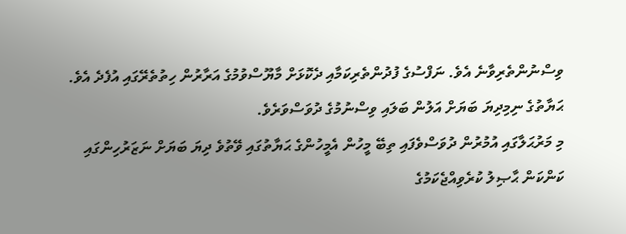ވިސްނުންތެރިވާނެ އެވެ. ނަފްސުގެ ފުދުންތެރިކަމާއި ދެކޮޅަށް މާޔޫސްވުމުގެ އަރާރުން ހިތުތެރޭގައި އުފެދެ އެވެ. ޙަޔާތުގެ ނިމިދިޔަ ބަޔަށް އަލުން ބަލައި ވިސްނުމުގެ ދުވަސްވަރެވެ.
މި މަރުޙަލާގައި އުމުރުން ދުވަސްވެފައި ތިބޭ މީހުން އެމީހުންގެ ޙަޔާތުގައި ވޭތުވެ ދިޔަ ބަޔަށް ނަޒަރުހިންގައި ކަންކަން ޙާޞިލު ކުރެވިއްޖެކަމުގެ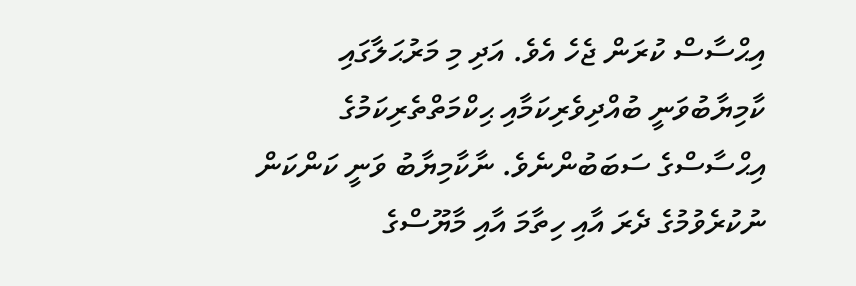އިޙްސާސް ކުރަން ޖެހެ އެވެ. އަދި މި މަރުޙަލާގައި ކާމިޔާބުވަނީ ބުއްދިވެރިކަމާއި ޙިކްމަތްތެރިކަމުގެ އިޙްސާސްގެ ސަބަބުންނެވެ. ނާކާމިޔާބު ވަނީ ކަންކަން ނުކުރެވުމުގެ ދެރަ އާއި ހިތާމަ އާއި މާޔޫސްގެ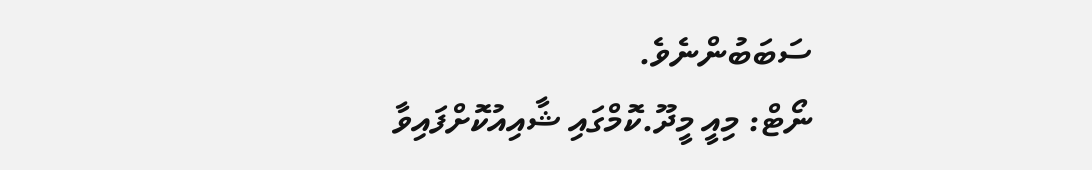ސަބަބުންނެވެ.
ނޯޓް: މިއީ މީދޫ.ކޮމްގައި ޝާއިއުކޮށްފައިވާ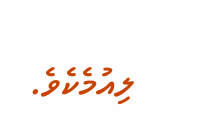ލިއުމެކެވެ.